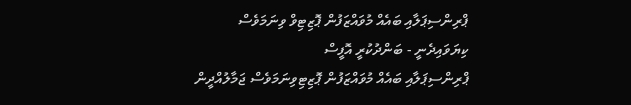ޕްރިންސިޕަލާއި ބައެއް މުވައްޒަފުން ޕޮޒިޓިވް ވިނަމަވެސް ކިޔަވައިދެނީ - ބަންދުކުރީ އޮފީސް
ޕްރިންސިޕަލާއި ބައެއް މުވައްޒަފުން ޕޮޒިޓިވިނަމަވެސް ޖަމާލުއްދީން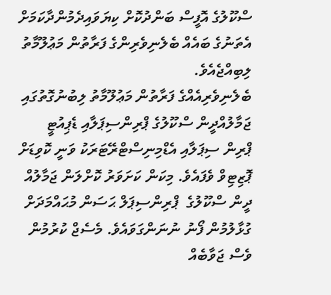ސްކޫލުގެ އޮފީސް ބަންދުކޮށް ކިޔަވައިދެމުންދާކަމަށް އެތަނުގެ ބައެއް ބެލެނިވެރިންގެ ފަރާތުން މަޢުލޫމާތު ލިބިއްޖެއެވެ.
ބެލެނިވެރިއެއްގެ ފަރާތުން މަޢުލޫމާތު ލިބުނުގޮތުގައި ޖަމާލުއްދީން ސްކޫލުގެ ޕްރިންސިޕަލާއި ޑެޕިއުޓީ ޕްރިން ސިޕަލާއި އެޑްމިނިސްޓްރޭޓަރަކު ވަނީ ކޮވިޑަށް ޕޮޒިޓިވް ވެފައެވެ. މިކަން ކަށަވަރު ކޮށްލަން ޖަމާލުއް ދީން ސްކޫލުގެ  ޕްރިންސިޕަލް ޙަސަން މުޙައްމަދަށް ގުޅާލުމުން ފޯނު ނުނަންގަވައެވެ. މެސެޖް ކުރުމުން ވެސް ޖަވާބެއް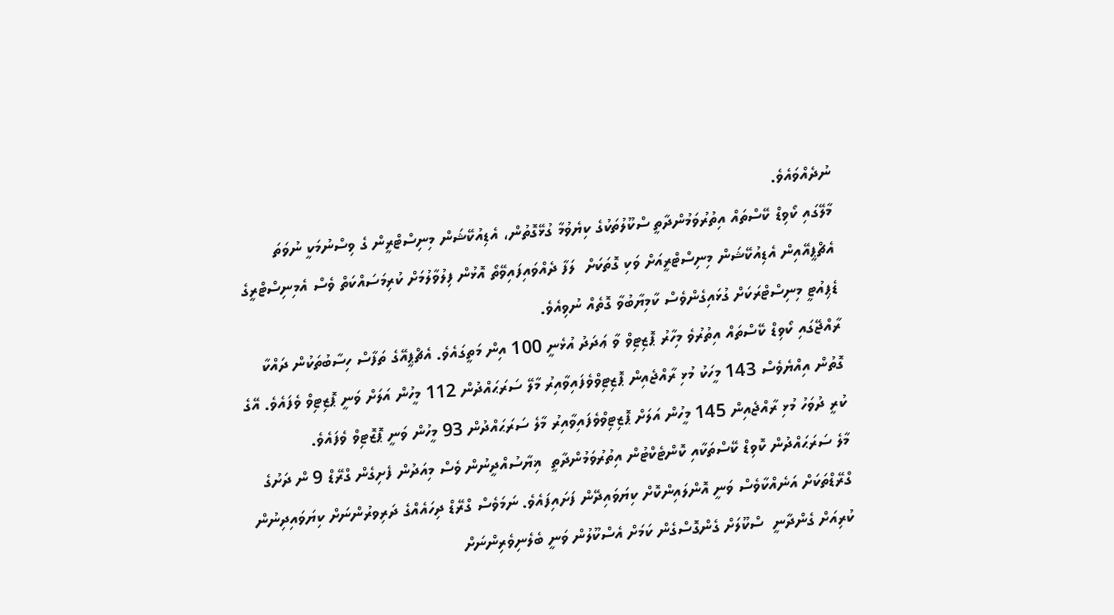ނުދެއްވައެވެ.
މާލޭގައި ކޯވިޑް ކޭސްތައް އިތުރުވަމުންދާތީ ސްކޫލުތަކުގެ ކިޔެވުމާ ގުޅޭގޮތުން، އެޑިއުކޭޝަން މިނިސްޓްރީން ގެ ވިސްނުމަކީ ނުވަތަ އެޗްޕީއޭއިން އެޑިއުކޭޝަން މިނިސްޓްރީއަށް ވަކި ގޮތަކަށް  ލަފާ ދެއްވައިފައިވޭތޯ އޮޅުން ފިލުވާލުމަށް ކުރިމަސައްކަތް ވެސް އެމިނިސްޓްރީގެ ޑެޕިއުޓީ މިނިސްޓްރަކަށް ގުޅައިގެންވެސް ކާމިޔާބުވާ ގޮތެއް ނުވިއެވެ.
ރާއްޖޭގައި ކޯވިޑް ކޭސްތައް އިތުރުވެ މިހާރު ޕޮޒިޓިވް ވާ ޢަދަދު އުޅެނީ 100 އިން މަތީގައެވެ. އެޗްޕީއޭގެ ތަފާސް ހިސާބުތަކުން ދައްކާ ގޮތުން އިއްޔެވެސް 143 މީހަކު މުޅި ރާއްޖެއިން ޕޮޒިޓިވްވެފައިވާއިރު މާލޭ ސަރަޙައްދުން 112 މީހުން އަލަށް ވަނީ ޕޮޒިޓިވް ވެފައެވެ. އޭގެ ކުރީ ދުވަހު މުޅި ރާއްޖެއިން 145 މީހުން އަލަށް ޕޮޒިޓިވްވެފައިވާއިރު މާލެ ސަރަޙައްދުން 93 މީހުން ވަނީ ޕޮޒޮޓިވް ވެފައެވެ.
މާލެ ސަރަޙައްދުން ކޮވިޑް ކޭސްތަކާއި ކޮންޓެކްޓުން އިތުރުވަމުންދާތީ  ޣިޔާސުއްދީނުން ވެސް މިއަދުން ފެށިގެން ގްރޭޑް 9 ން ދަށުގެ ގްރޭޑްތަކަށް އަނެއްކާވެސް ވަނީ އޮންލައިންކޮށް ކިޔަވައިދޭން ފަށައިފައެވެ. ނަމަވެސް ގްރޭޑް ދިހައެއްގެ ދަރިވރުންނަށް ކިޔަވައިދިނުން ކުރިއަށް ގެންދާނީ  ސްކޫލަށް ގެންގޮސްގެން ކަމަށް އެސްކޫލުން ވަނީ ބެލެނިވެރިންނަށް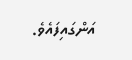އަންގައިފައެވެ.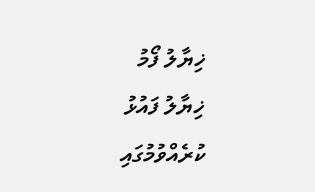ޚިޔާލު ފޯމު
ޚިޔާލު ފައުޅު ކުރެއްވުމުގައި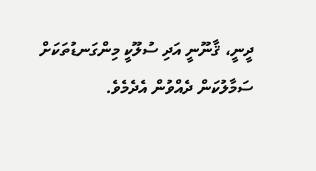ދީނީ، ޤާނޫނީ އަދި ސުލޫކީ މިންގަނޑުތަކަށް ސަމާލުކަން ދެއްވުން އެދެމެވެ.